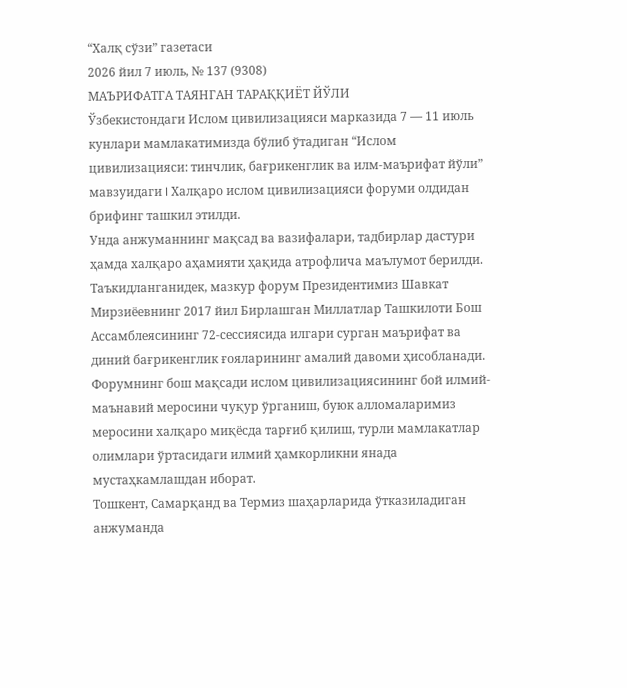“Халқ сўзи” газетаси
2026 йил 7 июль, № 137 (9308)
МАЪРИФАТГА ТАЯНГАН ТАРАҚҚИЁТ ЙЎЛИ
Ўзбекистондаги Ислом цивилизацияси марказида 7 — 11 июль кунлари мамлакатимизда бўлиб ўтадиган “Ислом цивилизацияси: тинчлик, бағрикенглик ва илм-маърифат йўли” мавзуидаги I Халқаро ислом цивилизацияси форуми олдидан брифинг ташкил этилди.
Унда анжуманнинг мақсад ва вазифалари, тадбирлар дастури ҳамда халқаро аҳамияти ҳақида атрофлича маълумот берилди.
Таъкидланганидек, мазкур форум Президентимиз Шавкат Мирзиёевнинг 2017 йил Бирлашган Миллатлар Ташкилоти Бош Ассамблеясининг 72-сессиясида илгари сурган маърифат ва диний бағрикенглик ғояларининг амалий давоми ҳисобланади.
Форумнинг бош мақсади ислом цивилизациясининг бой илмий-маънавий меросини чуқур ўрганиш, буюк алломаларимиз меросини халқаро миқёсда тарғиб қилиш, турли мамлакатлар олимлари ўртасидаги илмий ҳамкорликни янада мустаҳкамлашдан иборат.
Тошкент, Самарқанд ва Термиз шаҳарларида ўтказиладиган анжуманда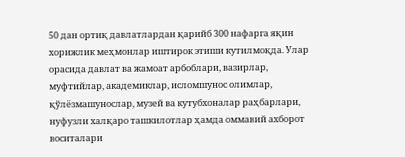50 дан ортиқ давлатлардан қарийб 300 нафарга яқин хорижлик меҳмонлар иштирок этиши кутилмоқда. Улар орасида давлат ва жамоат арбоблари, вазирлар, муфтийлар, академиклар, исломшунос олимлар, қўлёзмашунослар, музей ва кутубхоналар раҳбарлари, нуфузли халқаро ташкилотлар ҳамда оммавий ахборот воситалари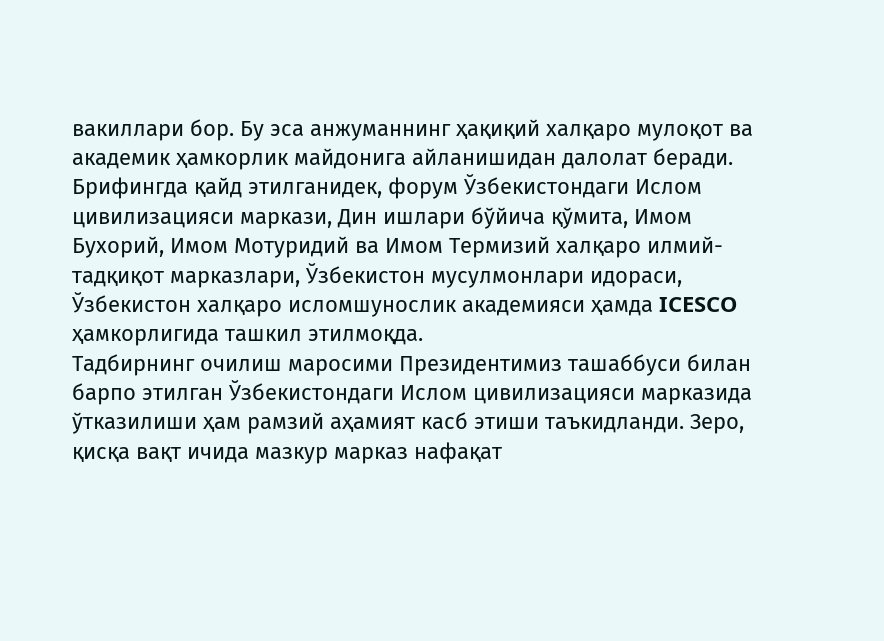вакиллари бор. Бу эса анжуманнинг ҳақиқий халқаро мулоқот ва академик ҳамкорлик майдонига айланишидан далолат беради.
Брифингда қайд этилганидек, форум Ўзбекистондаги Ислом цивилизацияси маркази, Дин ишлари бўйича қўмита, Имом Бухорий, Имом Мотуридий ва Имом Термизий халқаро илмий-тадқиқот марказлари, Ўзбекистон мусулмонлари идораси, Ўзбекистон халқаро исломшунослик академияси ҳамда ICESCO ҳамкорлигида ташкил этилмоқда.
Тадбирнинг очилиш маросими Президентимиз ташаббуси билан барпо этилган Ўзбекистондаги Ислом цивилизацияси марказида ўтказилиши ҳам рамзий аҳамият касб этиши таъкидланди. Зеро, қисқа вақт ичида мазкур марказ нафақат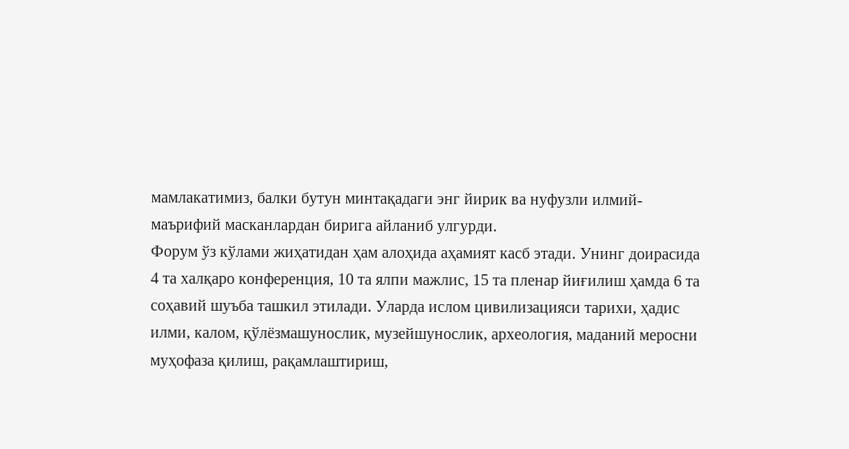мамлакатимиз, балки бутун минтақадаги энг йирик ва нуфузли илмий-маърифий масканлардан бирига айланиб улгурди.
Форум ўз кўлами жиҳатидан ҳам алоҳида аҳамият касб этади. Унинг доирасида 4 та халқаро конференция, 10 та ялпи мажлис, 15 та пленар йиғилиш ҳамда 6 та соҳавий шуъба ташкил этилади. Уларда ислом цивилизацияси тарихи, ҳадис илми, калом, қўлёзмашунослик, музейшунослик, археология, маданий меросни муҳофаза қилиш, рақамлаштириш,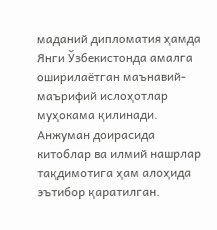маданий дипломатия ҳамда Янги Ўзбекистонда амалга оширилаётган маънавий-маърифий ислоҳотлар муҳокама қилинади.
Анжуман доирасида китоблар ва илмий нашрлар тақдимотига ҳам алоҳида эътибор қаратилган.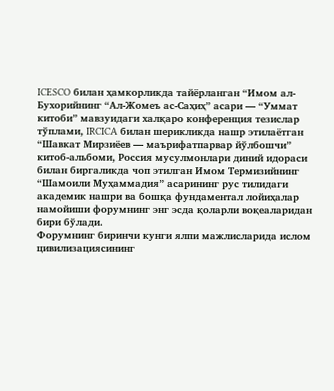ICESCO билан ҳамкорликда тайёрланган “Имом ал-Бухорийнинг “Ал-Жомеъ ас-Саҳиҳ” асари — “Уммат китоби” мавзуидаги халқаро конференция тезислар тўплами, IRCICA билан шерикликда нашр этилаётган “Шавкат Мирзиёев — маърифатпарвар йўлбошчи” китоб-альбоми, Россия мусулмонлари диний идораси билан биргаликда чоп этилган Имом Термизийнинг “Шамоили Муҳаммадия” асарининг рус тилидаги академик нашри ва бошқа фундаментал лойиҳалар намойиши форумнинг энг эсда қоларли воқеаларидан бири бўлади.
Форумнинг биринчи кунги ялпи мажлисларида ислом цивилизациясининг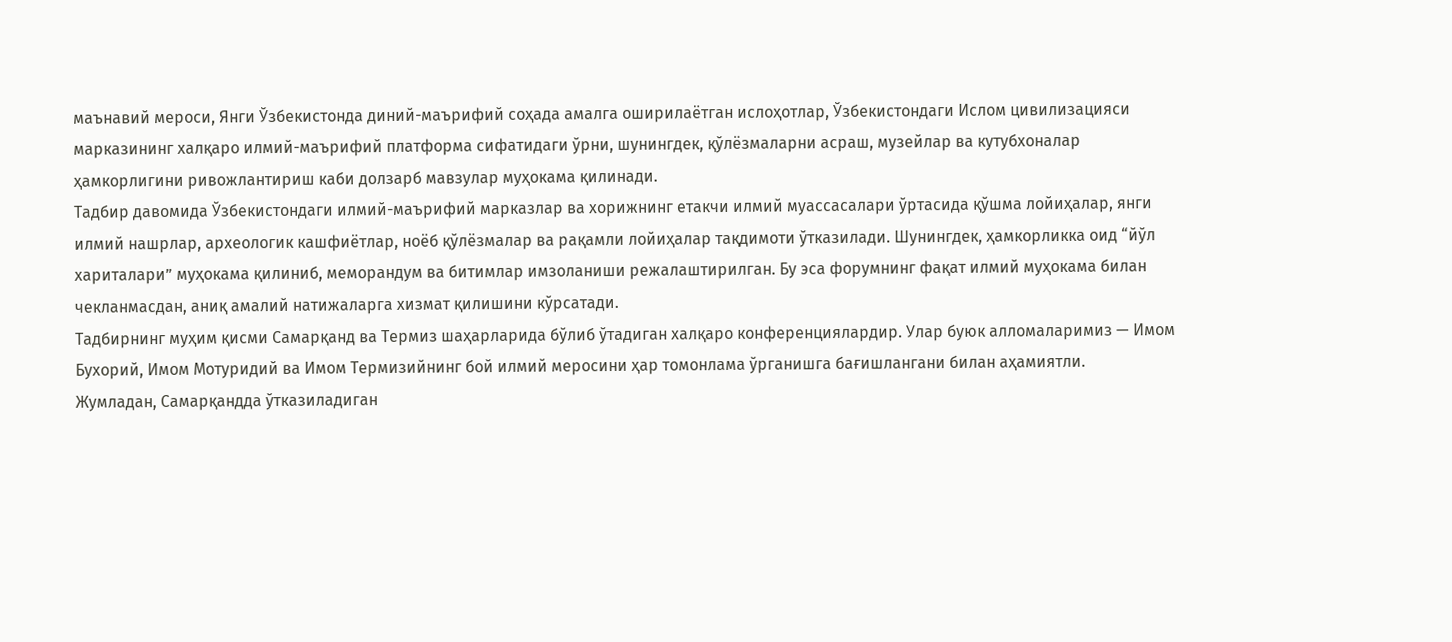маънавий мероси, Янги Ўзбекистонда диний-маърифий соҳада амалга оширилаётган ислоҳотлар, Ўзбекистондаги Ислом цивилизацияси марказининг халқаро илмий-маърифий платформа сифатидаги ўрни, шунингдек, қўлёзмаларни асраш, музейлар ва кутубхоналар ҳамкорлигини ривожлантириш каби долзарб мавзулар муҳокама қилинади.
Тадбир давомида Ўзбекистондаги илмий-маърифий марказлар ва хорижнинг етакчи илмий муассасалари ўртасида қўшма лойиҳалар, янги илмий нашрлар, археологик кашфиётлар, ноёб қўлёзмалар ва рақамли лойиҳалар тақдимоти ўтказилади. Шунингдек, ҳамкорликка оид “йўл хариталари” муҳокама қилиниб, меморандум ва битимлар имзоланиши режалаштирилган. Бу эса форумнинг фақат илмий муҳокама билан чекланмасдан, аниқ амалий натижаларга хизмат қилишини кўрсатади.
Тадбирнинг муҳим қисми Самарқанд ва Термиз шаҳарларида бўлиб ўтадиган халқаро конференциялардир. Улар буюк алломаларимиз — Имом Бухорий, Имом Мотуридий ва Имом Термизийнинг бой илмий меросини ҳар томонлама ўрганишга бағишлангани билан аҳамиятли.
Жумладан, Самарқандда ўтказиладиган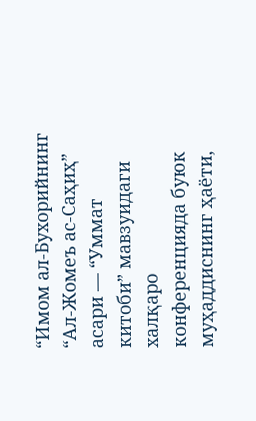“Имом ал-Бухорийнинг “Ал-Жомеъ ас-Саҳиҳ” асари — “Уммат китоби” мавзуидаги халқаро конференцияда буюк муҳаддиснинг ҳаёти,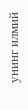унинг илмий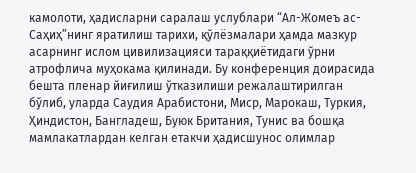камолоти, ҳадисларни саралаш услублари “Ал-Жомеъ ас-Саҳиҳ”нинг яратилиш тарихи, қўлёзмалари ҳамда мазкур асарнинг ислом цивилизацияси тараққиётидаги ўрни атрофлича муҳокама қилинади. Бу конференция доирасида бешта пленар йиғилиш ўтказилиши режалаштирилган бўлиб, уларда Саудия Арабистони, Миср, Марокаш, Туркия, Ҳиндистон, Бангладеш, Буюк Британия, Тунис ва бошқа мамлакатлардан келган етакчи ҳадисшунос олимлар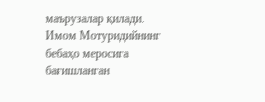маърузалар қилади.
Имом Мотуридийнинг бебаҳо меросига бағишланган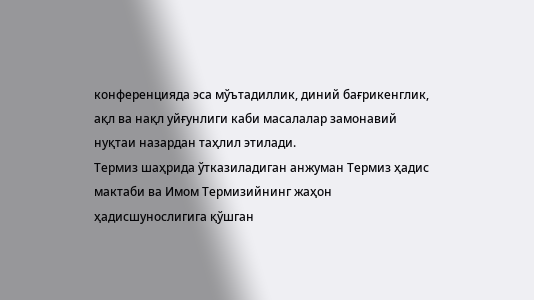конференцияда эса мўътадиллик, диний бағрикенглик, ақл ва нақл уйғунлиги каби масалалар замонавий нуқтаи назардан таҳлил этилади.
Термиз шаҳрида ўтказиладиган анжуман Термиз ҳадис мактаби ва Имом Термизийнинг жаҳон ҳадисшунослигига қўшган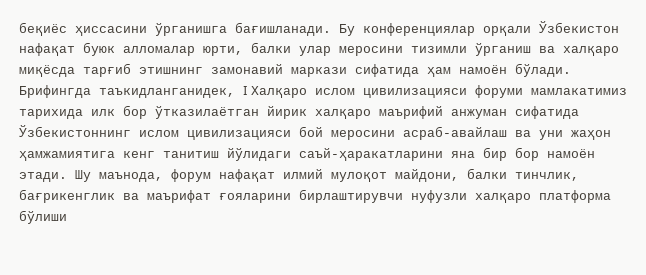беқиёс ҳиссасини ўрганишга бағишланади. Бу конференциялар орқали Ўзбекистон нафақат буюк алломалар юрти, балки улар меросини тизимли ўрганиш ва халқаро миқёсда тарғиб этишнинг замонавий маркази сифатида ҳам намоён бўлади.
Брифингда таъкидланганидек, I Халқаро ислом цивилизацияси форуми мамлакатимиз тарихида илк бор ўтказилаётган йирик халқаро маърифий анжуман сифатида Ўзбекистоннинг ислом цивилизацияси бой меросини асраб-авайлаш ва уни жаҳон ҳамжамиятига кенг танитиш йўлидаги саъй-ҳаракатларини яна бир бор намоён этади. Шу маънода, форум нафақат илмий мулоқот майдони, балки тинчлик, бағрикенглик ва маърифат ғояларини бирлаштирувчи нуфузли халқаро платформа бўлиши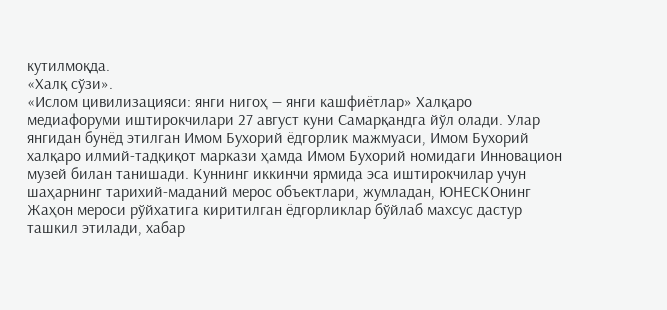кутилмоқда.
«Халқ сўзи».
«Ислом цивилизацияси: янги нигоҳ — янги кашфиётлар» Халқаро медиафоруми иштирокчилари 27 август куни Самарқандга йўл олади. Улар янгидан бунёд этилган Имом Бухорий ёдгорлик мажмуаси, Имом Бухорий халқаро илмий-тадқиқот маркази ҳамда Имом Бухорий номидаги Инновацион музей билан танишади. Куннинг иккинчи ярмида эса иштирокчилар учун шаҳарнинг тарихий-маданий мерос объектлари, жумладан, ЮНЕСКОнинг Жаҳон мероси рўйхатига киритилган ёдгорликлар бўйлаб махсус дастур ташкил этилади, хабар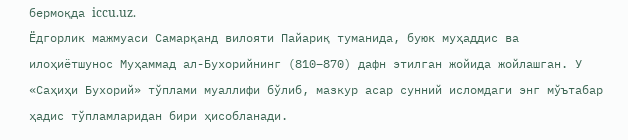бермоқда iccu.uz.
Ёдгорлик мажмуаси Самарқанд вилояти Пайариқ туманида, буюк муҳаддис ва илоҳиётшунос Муҳаммад ал-Бухорийнинг (810–870) дафн этилган жойида жойлашган. У «Саҳиҳи Бухорий» тўплами муаллифи бўлиб, мазкур асар сунний исломдаги энг мўътабар ҳадис тўпламларидан бири ҳисобланади.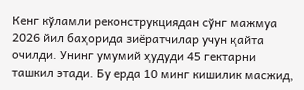Кенг кўламли реконструкциядан сўнг мажмуа 2026 йил баҳорида зиёратчилар учун қайта очилди. Унинг умумий ҳудуди 45 гектарни ташкил этади. Бу ерда 10 минг кишилик масжид,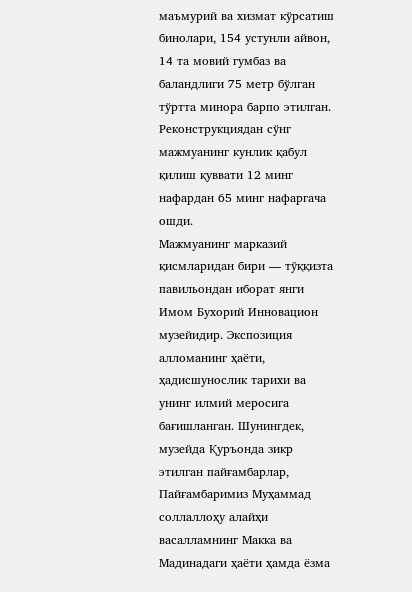маъмурий ва хизмат кўрсатиш бинолари, 154 устунли айвон, 14 та мовий гумбаз ва баландлиги 75 метр бўлган тўртта минора барпо этилган. Реконструкциядан сўнг мажмуанинг кунлик қабул қилиш қуввати 12 минг нафардан 65 минг нафаргача ошди.
Мажмуанинг марказий қисмларидан бири — тўққизта павильондан иборат янги Имом Бухорий Инновацион музейидир. Экспозиция алломанинг ҳаёти, ҳадисшунослик тарихи ва унинг илмий меросига бағишланган. Шунингдек, музейда Қуръонда зикр этилган пайғамбарлар, Пайғамбаримиз Муҳаммад соллаллоҳу алайҳи васалламнинг Макка ва Мадинадаги ҳаёти ҳамда ёзма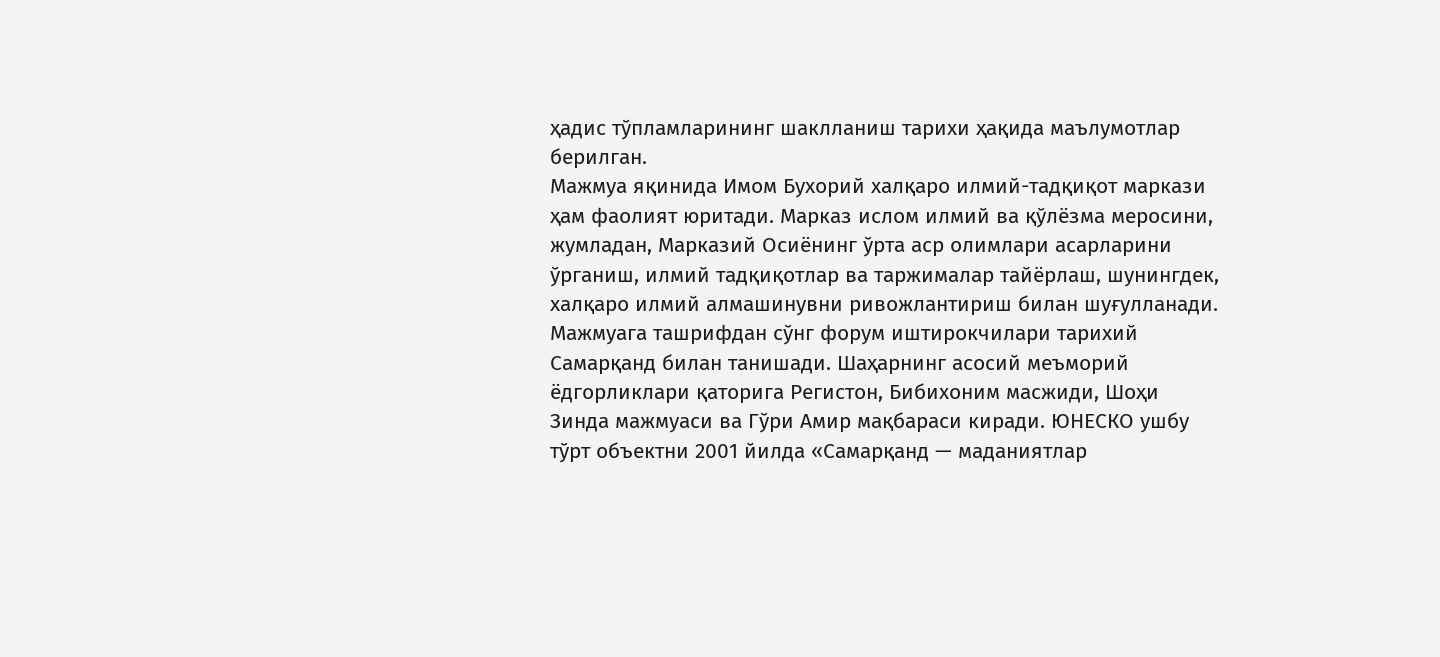ҳадис тўпламларининг шаклланиш тарихи ҳақида маълумотлар берилган.
Мажмуа яқинида Имом Бухорий халқаро илмий-тадқиқот маркази ҳам фаолият юритади. Марказ ислом илмий ва қўлёзма меросини, жумладан, Марказий Осиёнинг ўрта аср олимлари асарларини ўрганиш, илмий тадқиқотлар ва таржималар тайёрлаш, шунингдек, халқаро илмий алмашинувни ривожлантириш билан шуғулланади.
Мажмуага ташрифдан сўнг форум иштирокчилари тарихий Самарқанд билан танишади. Шаҳарнинг асосий меъморий ёдгорликлари қаторига Регистон, Бибихоним масжиди, Шоҳи Зинда мажмуаси ва Гўри Амир мақбараси киради. ЮНЕСКО ушбу тўрт объектни 2001 йилда «Самарқанд — маданиятлар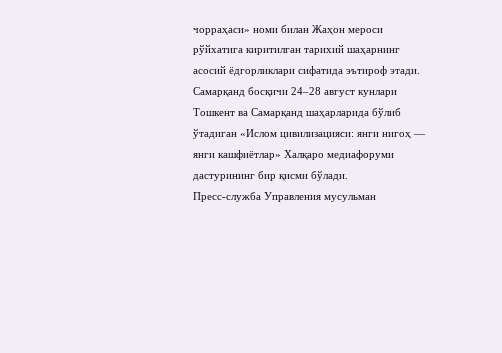чорраҳаси» номи билан Жаҳон мероси рўйхатига киритилган тарихий шаҳарнинг асосий ёдгорликлари сифатида эътироф этади.
Самарқанд босқичи 24–28 август кунлари Тошкент ва Самарқанд шаҳарларида бўлиб ўтадиган «Ислом цивилизацияси: янги нигоҳ — янги кашфиётлар» Халқаро медиафоруми дастурининг бир қисми бўлади.
Пресс-служба Управления мусульман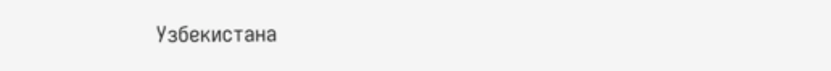Узбекистана